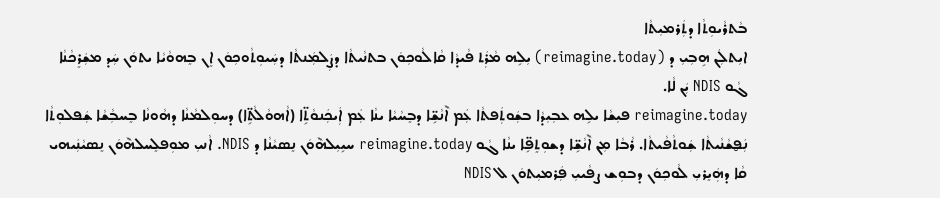ܒܵܬܪܵܝܘܼܬܵܐ ܕܬܲܪܡܝܼܬܵܐ
ܐܝܼܬܠܲܢ ܗܹܒܼܝܼ ܕ (reimagine.today) ܝܼܠܹܗ ܡܵܪܲܬ ܦܵܝܕܵܐ ܩܵܐܠܵܘܟܼܘܿܢ ܒܬܢܵܝܬܵܐ ܕܨܲܠܡܲܢܬܵܐ ܕܚܲܝܘܼܬܵܘܟܼܘܿܢ ܐܸܢ ܒܸܗܘܵܝܵܐ ܝܬܘܿܢ ܚܲܕ ܡܫܲܪܸܟܵܢܵܐ ܓܵܘ NDIS ܝܲܢ ܠܵܐ.
reimagine.today ܦܝܼܫܵܐ ܝܠܹܗ ܥܒܼܝܼܕܵܐ ܒܫܲܘܬܲܦܬܵܐ ܥܲܡ ܐ݉ܢܵܫܹ̈ܐ ܕܒܸܚܵܝܵܐ ܝܢܵܐ ܥܲܡ ܐܲܝܟܲܢܘܵܬܹ̈ܐ (ܐܵܗܘܵܠܵܬܹ̈ܐ) ܕܚܘܼܠܡܵܢܵܐ ܕܗܵܘܢܵܐ ܒܸܚܒܼܵܫܵܐ ܫܲܦܠܘܼܬܵܐ ܢܲܦ̮ܫܵܢܵܝܬܵܐ ܫܲܘܬܵܦܵܝܬܵܐ. ܪܵܒܵܐ ܡܼܢ ܐ݉ܢܵܫܹ̈ܐ ܕܫܘܼܬܸܦܹ̈ܐ ܝܢܵܐ ܓܵܘ reimagine.today ܚܝܹܝܼܠܗ݉ܘܿܢ ܢܸܣܝܵܢܵܐ ܕ NDIS. ܐܵܢܝܼ ܡܘܼܦܠܸܚܠܗ݉ܘܿܢ ܢܸܣܝܵܢܲܝܗܝ ܩܵܐ ܕܗܲܝܸܪܝܼ ܠܵܘܟܼܘܿܢ ܕܒܘܼܫ ܨܦܵܝܝܼ ܦܲܪܡܝܼܬܘܿܢ ܠ NDIS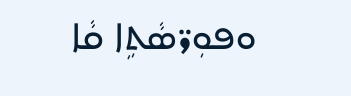ܘܦܘܼܖ̈ܣܵܬܹܐ ܩܵܐ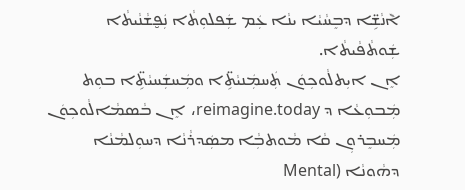ܐ݉ܢܵܫܹ̈ܐ ܕܒܸܚܵܝܵܐ ܝܢܵܐ ܥܲܡ ܫܲܦܠܘܼܬܵܐ ܢܲܦ̮ܫܵܢܵܝܬܵܐ ܫܲܘܬܵܦܵܝܬܵܐ.
ܐܸܢ ܐܝܼܬܠܵܘܟܼܘܿܢ ܬܲܚܡܲܢܝܵܬܹ̈ܐ ܘܡܲܚܫܲܚܝܵܬܹ̈ܐ ܒܘܼܬ ܡܲܒܘܼܥܵܐ ܕ reimagine.today، ܐܸܢ ܒܵܣܡܵܐܠܵܘܟܼܘܿܢ ܡܲܚܒܸܪܘܼܢ ܩܵܐ ܡܵܘܬܒܼܵܐ ܡܣܲܕܪܵܢܵܐ ܕܚܘܼܠܡܵܢܵܐ ܕܗܵܘܢܵܐ (Mental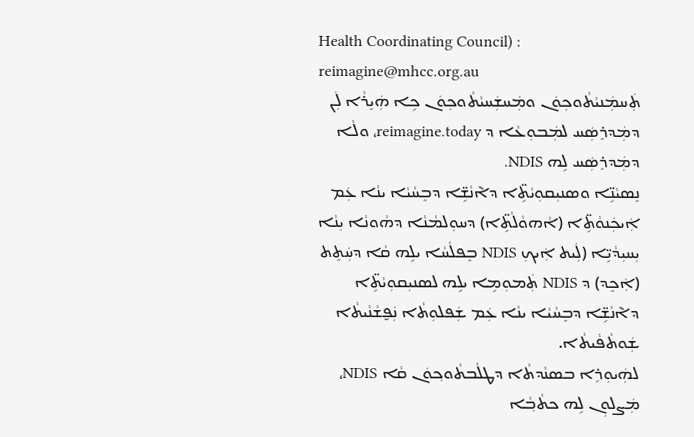Health Coordinating Council) : reimagine@mhcc.org.au
ܬܲܚܡܲܢܝܵܬܵܘܟܼܘܿܢ ܘܡܲܚܫܲܚܝܵܬܵܘܟܼܘܿܢ ܟܹܐ ܗܲܝܸܪܵܐ ܠܲܢ ܕܡܲܕܪܸܣܲܚ ܠܡܲܒܘܼܥܵܐ ܕ reimagine.today، ܘܠܵܐ ܕܡܲܕܪܸܣܲܚ ܠܹܗ NDIS.
ܢܸܣܝܵܢܹ̈ܐ ܘܣܢܝܼܩܘܼܝܵܬܹ̈ܐ ܕܐ݉ܢܵܫܹ̈ܐ ܕܒܸܚܵܝܵܐ ܝܢܵܐ ܥܲܡ ܐܲܝܟܲܢܘܵܬܹ̈ܐ (ܐܵܗܘܵܠܵܬܹ̈ܐ) ܕܚܘܼܠܡܵܢܵܐ ܕܗܵܘܢܵܐ ܝܼܢܵܐ ܝܼܚܝܼܕܵܝܹ̈ܐ (ܠܲܝܬ ܐܲܝܟܼ NDIS ܒܸܦܠܵܚܵܐ ܝܠܹܗ ܩܵܐ ܕܚܲܬܸܬ (ܐܲܟܸܕ) ܕ NDIS ܬܲܡܘܼܡܹܐ ܝܠܹܗ ܠܣܢܝܼܩܘܼܝܵܬܹ̈ܐ ܕܐ݉ܢܵܫܹ̈ܐ ܕܒܸܚܵܝܵܐ ܝܢܵܐ ܥܲܡ ܫܲܦܠܘܼܬܵܐ ܢܲܦ̮ܫܵܢܵܝܬܵܐ ܫܲܘܬܵܦܵܝܬܵܐ.
ܠܗܲܝܘܼܪܹܐ ܒܣܢܵܕܬܵܐ ܕܛܠܵܒܬܵܘܟ݂ܘܿܢ ܩܵܐ NDIS، ܡܲܨܠܘܼܢ ܠܹܗ ܟܬܵܒ݂ܵܐ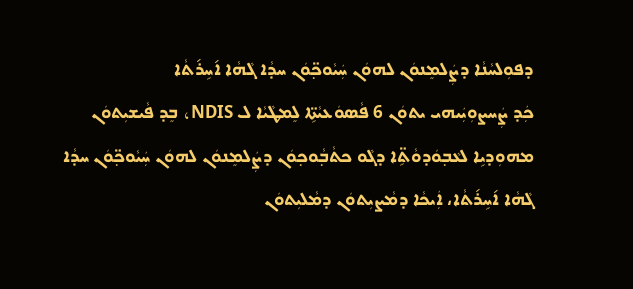ܕܦܘܼܠܚܵܢܵܐ ܕܨܲܠܡܸܢܘܿܢ ܠܗܘܿܢ ܚܲܝܵܘܟ݂̈ܘܿܢ ܚܕܵܐ ܓܵܗܵܐ ܐ݇ܚܹܪ݇ܬܵܐ
ܟܲܕ ܨܲܚܨܘܼܝܲܝܗܝ ܝܬܘܿܢ 6 ܦܵܣܘܿܥܝܵܬܹ̈ܐ ܠܸܡܛܵܝܵܐ ܠ NDIS، ܒܸܕ ܦܵܝܫܝܼܬܘܿܢ ܡܗܘܼܕܝܹܐ ܠܥܵܒ݂ܘܿܕܘܵܬܹ̈ܐ ܕܓܵܘ ܟܬܵܒ݂ܵܘܟ݂ܘܿܢ ܕܨܲܠܡܸܢܘܿܢ ܠܗܘܿܢ ܚܲܝܵܘܟ݂̈ܘܿܢ ܚܕܵܐ ܓܵܗܵܐ ܐ݇ܚܹܪ݇ܬܵܐ، ܐܲܝܟܵܐ ܕܡܵܨܝܼܬܘܿܢ ܕܡܵܠܝܼܬܘܿܢ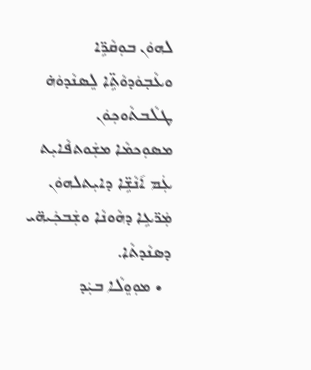ܠܗܘܿܢ ܒܘܼܩܵܪܹ̈ܐ ܘܥܵܒ݂ܘܿܕܘܵܬܹ̈ܐ ܠܸܣܢܵܕܘܿܗ̇ ܛܠܵܒܬܵܘܟ݂ܘܿܢ
ܡܣܘܼܟܡܵܐ ܡܫܲܘܬܦܵܐܝܼܬ ܥܲܡ ܐ݇ܢܵܫܹ̈ܐ ܕܐܝܼܬܠܗܘܿܢ ܡܲܪ̈ܥܹܐ ܕܗܵܘܢܵܐ ܘܫܲܒܟܲܝܗ̈ܝ ܕܣܢܵܕܬܵܐ.
  • ܡܘܼܘܸܠܵܐ ܒܝܲܕ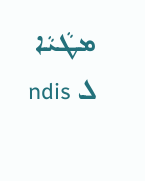ܡܛܵܝܵܐ ܠ ndis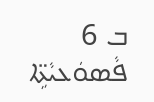ܒ 6 ܦܵܣܘܿܥܝܵܬܹ̈ܐ